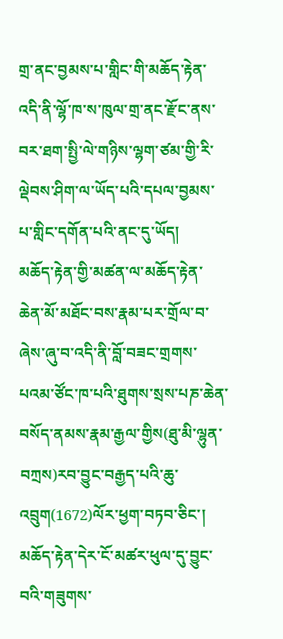གྲ་ནང་བྱམས་པ་གླིང་གི་མཆོད་རྟེན་འདི་ནི་ལྷོ་ཁ་ས་ཁུལ་གྲ་ནང་རྫོང་ནས་བར་ཐག་སྤྱི་ལེ་གཉིས་ལྷག་ཙམ་གྱི་རི་ལྡེབས་ཤིག་ལ་ཡོད་པའི་དཔལ་བྱམས་པ་གླིང་དགོན་པའི་ནང་དུ་ཡོད།
མཆོད་རྟེན་གྱི་མཚན་ལ་མཆོད་རྟེན་ཆེན་མོ་མཐོང་བས་རྣམ་པར་གྲོལ་བ་ཞེས་ཞུ་བ་འདི་ནི་བློ་བཟང་གྲགས་པའམ་ཙོང་ཁ་པའི་ཐུགས་སྲས་པཎ་ཆེན་བསོད་ནམས་རྣམ་རྒྱལ་གྱིས(ཐུ་མི་ལྷུན་བཀྲས)རབ་བྱུང་བརྒྱད་པའི་ཆུ་འབྲུག(1672)ལོར་ཕྱག་བཏབ་ཅིང་། མཆོད་རྟེན་དེར་ངོ་མཚར་ཕུལ་དུ་བྱུང་བའི་གཟུགས་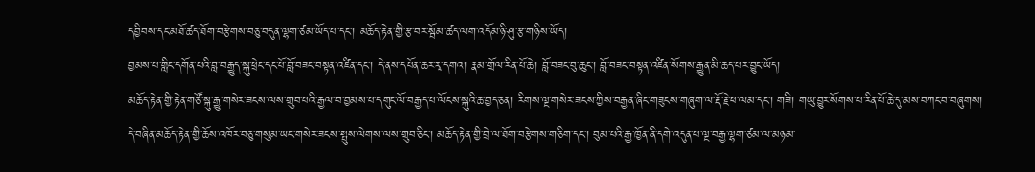དབྱིབས་དང་མཐོ་ཚད་ཐོག་བརྩེགས་བཅུ་བདུན་ལྷག་ཙམ་ཡོད་པ་དང་། མཆོད་རྟེན་གྱི་རྩ་བར་སྦོམ་ཚད་ལག་འདོམ་ཉི་ཤུ་རྩ་གཉིས་ཡོད།
བྱམས་པ་གླིང་དགོན་པའི་བླ་བརྒྱུད་སྐུ་ཕྲེང་དང་པོ་བློ་བཟང་བསྟན་འཛིན་དང་། དེ་ནས་དཔོན་ཆར་རྭ་དགའ། རྣམ་གྲོལ་རིན་པོ་ཆེ། བློ་བཟང་བུ་ཆུང་། བློ་བཟང་བསྟན་འཛིན་སོགས་རྒྱུན་མི་ཆད་པར་བྱུང་ཡོད།
མཆོད་རྟེན་གྱི་རྟེན་གཙོ་སྐུ་རྒྱུ་གསེར་ཟངས་ལས་གྲུབ་པའི་རྒྱལ་བ་བྱམས་པ་དགུང་ལོ་བརྒྱད་པ་ལོངས་སྐུའི་ཆ་བྱད་ཅན། རིགས་ལྔ་གསེར་ཟངས་ཀྱིས་བརྒྱན་ཞིང་གཟུངས་གཞུག་ལ་རྡོ་རྗེ་ཕ་ལམ་དང་། གཟི། གཡུ་བྱུར་སོགས་པ་རིན་པོ་ཆེ་དུ་མས་བཀང་བ་བཞུགས།
དེ་བཞིན་མཆོད་རྟེན་གྱི་ཆོས་འཁོར་བཅུ་གསུམ་ཡང་གསེར་ཟངས་སྤུས་ལེགས་ལས་གྲུབ་ཅིང་། མཆོད་རྟེན་གྱི་བྲེ་ལ་ཐོག་བརྩེགས་གཅིག་དང་། བུམ་པའི་རྒྱ་ཁྱོན་ནི་དགེ་འདུན་པ་ལྔ་བརྒྱ་ལྷག་ཙམ་ལ་མཉམ་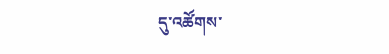དུ་འཚོགས་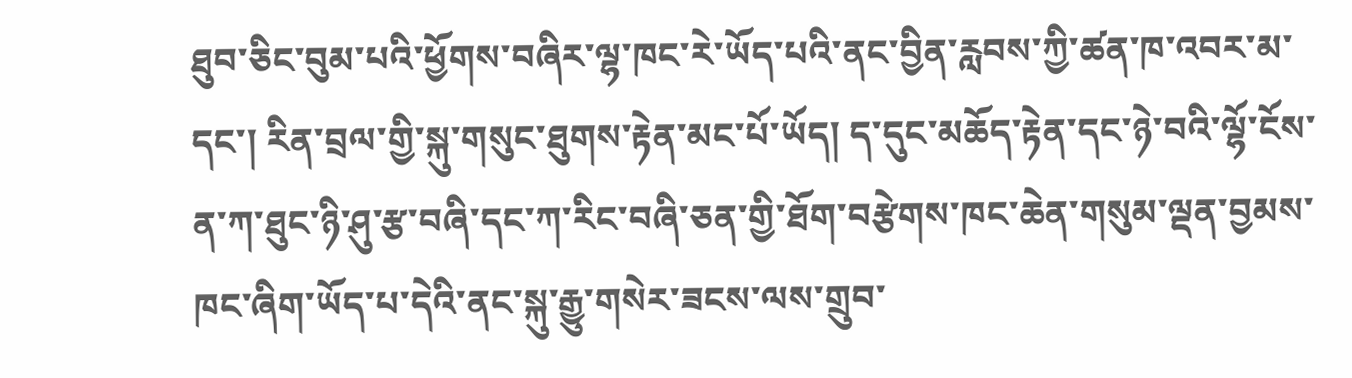ཐུབ་ཅིང་བུམ་པའི་ཕྱོགས་བཞིར་ལྷ་ཁང་རེ་ཡོད་པའི་ནང་བྱིན་རླབས་ཀྱི་ཚན་ཁ་འབར་མ་དང་། རིན་བྲལ་གྱི་སྐུ་གསུང་ཐུགས་རྟེན་མང་པོ་ཡོད། ད་དུང་མཆོད་རྟེན་དང་ཉེ་བའི་ལྷོ་ངོས་ན་ཀ་ཐུང་ཉི་ཤུ་རྩ་བཞི་དང་ཀ་རིང་བཞི་ཅན་གྱི་ཐོག་བརྩེགས་ཁང་ཆེན་གསུམ་ལྡན་བྱམས་ཁང་ཞིག་ཡོད་པ་དེའི་ནང་སྐུ་རྒྱུ་གསེར་ཟངས་ལས་གྲུབ་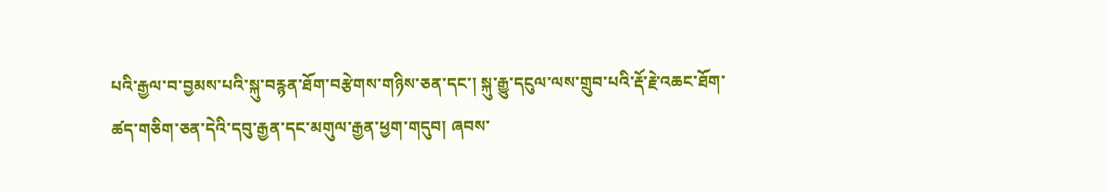པའི་རྒྱལ་བ་བྱམས་པའི་སྐུ་བརྙན་ཐོག་བརྩེགས་གཉིས་ཅན་དང་། སྐུ་རྒྱུ་དངུལ་ལས་གྲུབ་པའི་རྡོ་རྗེ་འཆང་ཐོག་ཚད་གཅིག་ཅན་དེའི་དབུ་རྒྱན་དང་མགུལ་རྒྱན་ཕྱག་གདུབ། ཞབས་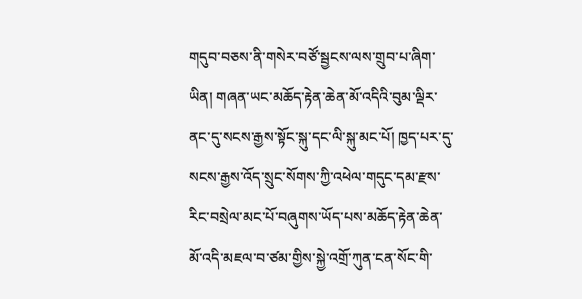གདུབ་བཅས་ནི་གསེར་བཙོ་སྦྱངས་ལས་གྲུབ་པ་ཞིག་ཡིན། གཞན་ཡང་མཆོད་རྟེན་ཆེན་མོ་འདིའི་བུམ་ལྡིར་ནང་དུ་སངས་རྒྱས་སྟོང་སྐུ་དང་ལི་སྐུ་མང་པོ། ཁྱད་པར་དུ་སངས་རྒྱས་འོད་སྲུང་སོགས་ཀྱི་འཕེལ་གདུང་དམ་རྫས་རིང་བསྲེལ་མང་པོ་བཞུགས་ཡོད་པས་མཆོད་རྟེན་ཆེན་མོ་འདི་མཇལ་བ་ཙམ་གྱིས་སྐྱེ་འགྲོ་ཀུན་ངན་སོང་གི་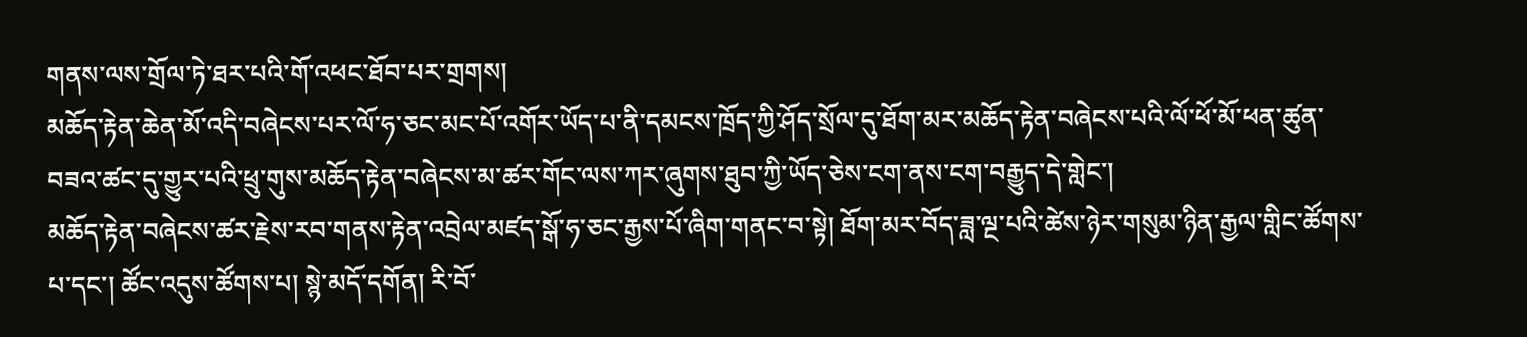གནས་ལས་གྲོལ་ཏེ་ཐར་པའི་གོ་འཕང་ཐོབ་པར་གྲགས།
མཆོད་རྟེན་ཆེན་མོ་འདི་བཞེངས་པར་ལོ་ཧ་ཅང་མང་པོ་འགོར་ཡོད་པ་ནི་དམངས་ཁྲོད་ཀྱི་ཤོད་སྲོལ་དུ་ཐོག་མར་མཆོད་རྟེན་བཞེངས་པའི་ལོ་ཕོ་མོ་ཕན་ཚུན་བཟའ་ཚང་དུ་གྱུར་པའི་ཕྲུ་གུས་མཆོད་རྟེན་བཞེངས་མ་ཚར་གོང་ལས་ཀར་ཞུགས་ཐུབ་ཀྱི་ཡོད་ཅེས་ངག་ནས་ངག་བརྒྱུད་དེ་གླེང་།
མཆོད་རྟེན་བཞེངས་ཚར་རྗེས་རབ་གནས་རྟེན་འབྲེལ་མཛད་སྒོ་ཧ་ཅང་རྒྱས་པོ་ཞིག་གནང་བ་སྟེ། ཐོག་མར་བོད་ཟླ་ལྔ་པའི་ཚེས་ཉེར་གསུམ་ཉིན་རྒྱལ་གླིང་ཚོགས་པ་དང་། ཚོང་འདུས་ཚོགས་པ། སྙེ་མདོ་དགོན། རི་བོ་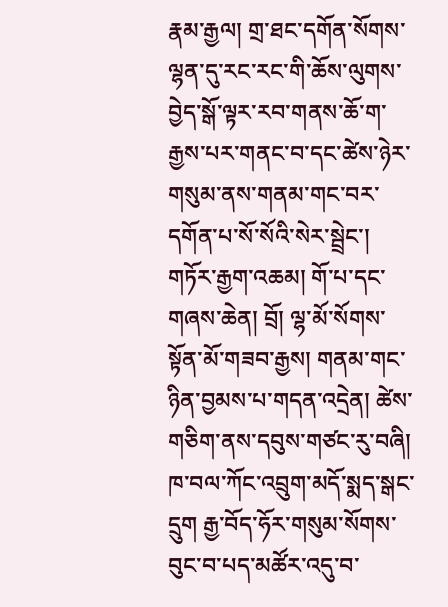རྣམ་རྒྱལ། གྲ་ཐང་དགོན་སོགས་ལྷན་དུ་རང་རང་གི་ཆོས་ལུགས་བྱེད་སྒོ་ལྟར་རབ་གནས་ཆོ་ག་རྒྱས་པར་གནང་བ་དང་ཚེས་ཉེར་གསུམ་ནས་གནམ་གང་བར་དགོན་པ་སོ་སོའི་སེར་སྦྲེང་། གཏོར་རྒྱག་འཆམ། གོ་པ་དང་གཞས་ཆེན། བྲོ། ལྷ་མོ་སོགས་སྟོན་མོ་གཟབ་རྒྱས། གནམ་གང་ཉིན་བྱམས་པ་གདན་འདྲེན། ཚེས་གཅིག་ནས་དབུས་གཙང་རུ་བཞི། ཁ་བལ་ཀོང་འབྲུག་མདོ་སྨད་སྒང་དྲུག རྒྱ་བོད་ཧོར་གསུམ་སོགས་བུང་བ་པད་མཚོར་འདུ་བ་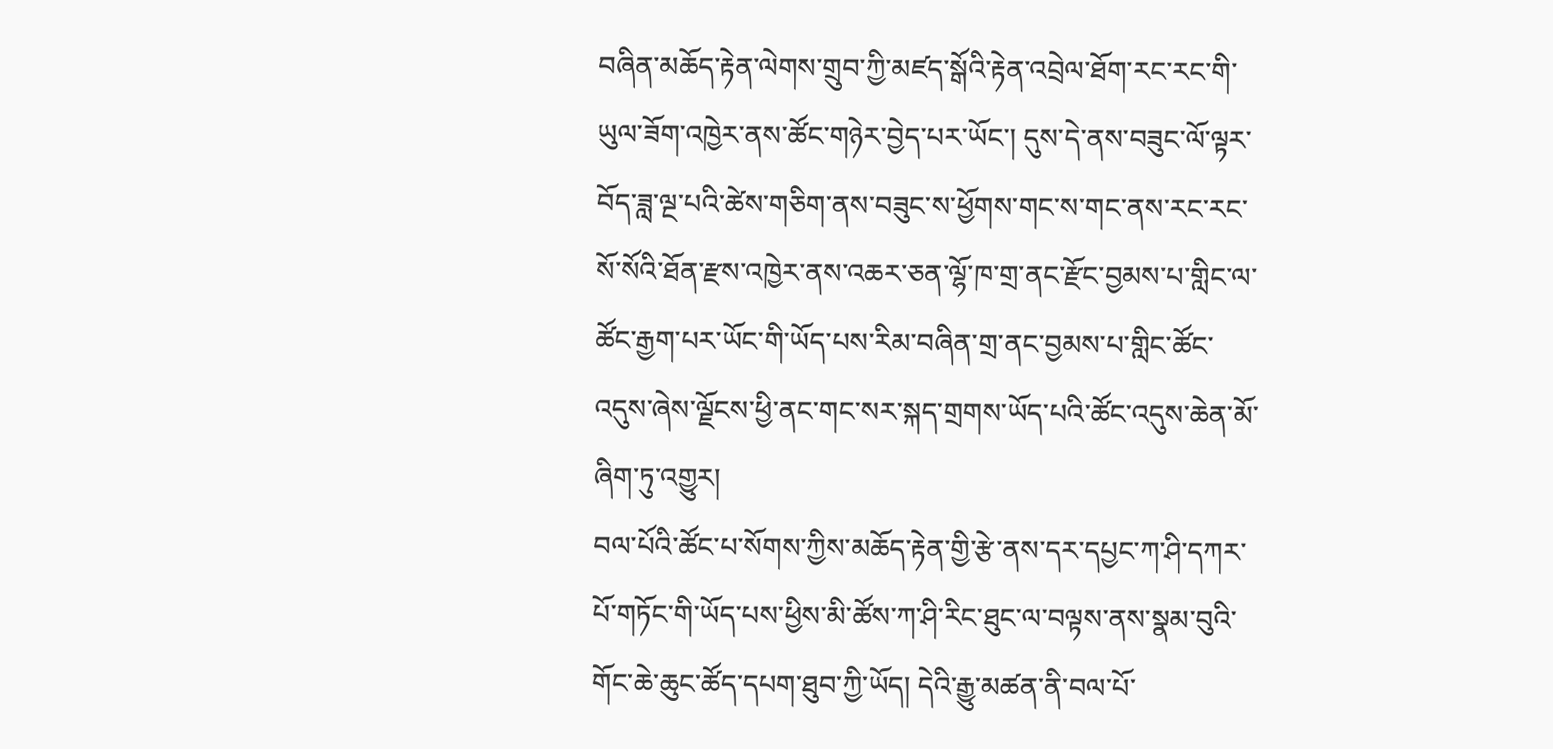བཞིན་མཆོད་རྟེན་ལེགས་གྲུབ་ཀྱི་མཛད་སྒོའི་རྟེན་འབྲེལ་ཐོག་རང་རང་གི་ཡུལ་ཟོག་འཁྱེར་ནས་ཚོང་གཉེར་བྱེད་པར་ཡོང་། དུས་དེ་ནས་བཟུང་ལོ་ལྟར་བོད་ཟླ་ལྔ་པའི་ཚེས་གཅིག་ནས་བཟུང་ས་ཕྱོགས་གང་ས་གང་ནས་རང་རང་སོ་སོའི་ཐོན་རྫས་འཁྱེར་ནས་འཆར་ཅན་ལྷོ་ཁ་གྲ་ནང་རྫོང་བྱམས་པ་གླིང་ལ་ཚོང་རྒྱག་པར་ཡོང་གི་ཡོད་པས་རིམ་བཞིན་གྲ་ནང་བྱམས་པ་གླིང་ཚོང་འདུས་ཞེས་ལྗོངས་ཕྱི་ནང་གང་སར་སྐད་གྲགས་ཡོད་པའི་ཚོང་འདུས་ཆེན་མོ་ཞིག་ཏུ་འགྱུར།
བལ་པོའི་ཚོང་པ་སོགས་ཀྱིས་མཆོད་རྟེན་གྱི་རྩེ་ནས་དར་དཔྱང་ཀ་ཤི་དཀར་པོ་གཏོང་གི་ཡོད་པས་ཕྱིས་མི་ཚོས་ཀ་ཤི་རིང་ཐུང་ལ་བལྟས་ནས་སྣམ་བུའི་གོང་ཆེ་ཆུང་ཚོད་དཔག་ཐུབ་ཀྱི་ཡོད། དེའི་རྒྱུ་མཚན་ནི་བལ་པོ་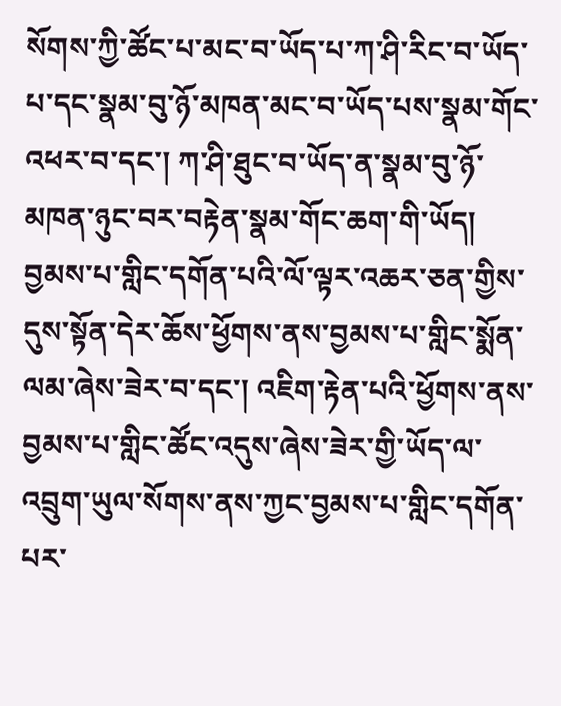སོགས་ཀྱི་ཚོང་པ་མང་བ་ཡོད་པ་ཀ་ཤི་རིང་བ་ཡོད་པ་དང་སྣམ་བུ་ཉོ་མཁན་མང་བ་ཡོད་པས་སྣམ་གོང་འཕར་བ་དང་། ཀ་ཤི་ཐུང་བ་ཡོད་ན་སྣམ་བུ་ཉོ་མཁན་ཉུང་བར་བརྟེན་སྣམ་གོང་ཆག་གི་ཡོད། བྱམས་པ་གླིང་དགོན་པའི་ལོ་ལྟར་འཆར་ཅན་གྱིས་དུས་སྟོན་དེར་ཆོས་ཕྱོགས་ནས་བྱམས་པ་གླིང་སྨོན་ལམ་ཞེས་ཟེར་བ་དང་། འཇིག་རྟེན་པའི་ཕྱོགས་ནས་བྱམས་པ་གླིང་ཚོང་འདུས་ཞེས་ཟེར་གྱི་ཡོད་ལ་འབྲུག་ཡུལ་སོགས་ནས་ཀྱང་བྱམས་པ་གླིང་དགོན་པར་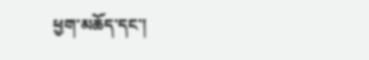ཕྱག་མཆོད་དང་།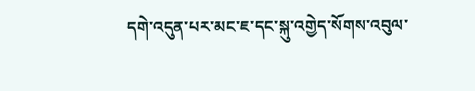དགེ་འདུན་པར་མང་ཇ་དང་སྐུ་འགྱེད་སོགས་འབུལ་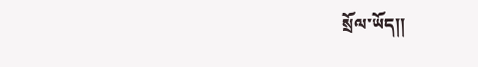སྲོལ་ཡོད།།